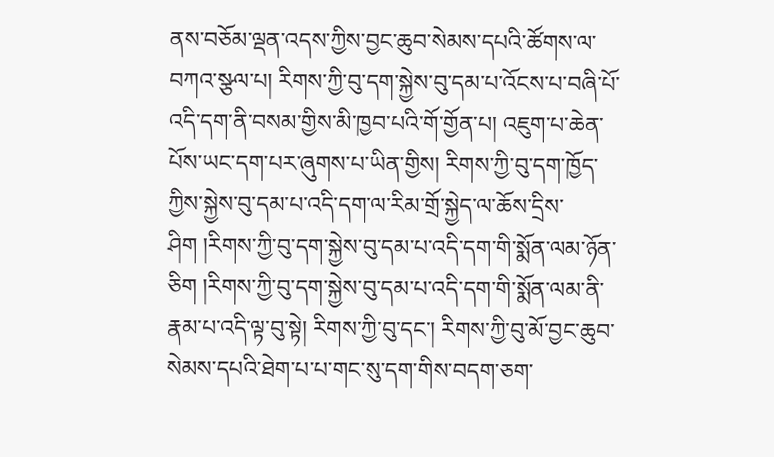ནས་བཅོམ་ལྡན་འདས་ཀྱིས་བྱང་ཆུབ་སེམས་དཔའི་ཚོགས་ལ་བཀའ་སྩལ་པ། རིགས་ཀྱི་བུ་དག་སྐྱེས་བུ་དམ་པ་འོངས་པ་བཞི་པོ་འདི་དག་ནི་བསམ་གྱིས་མི་ཁྱབ་པའི་གོ་གྱོན་པ། འཇུག་པ་ཆེན་པོས་ཡང་དག་པར་ཞུགས་པ་ཡིན་གྱིས། རིགས་ཀྱི་བུ་དག་ཁྱོད་ཀྱིས་སྐྱེས་བུ་དམ་པ་འདི་དག་ལ་རིམ་གྲོ་སྐྱེད་ལ་ཆོས་དྲིས་ཤིག །རིགས་ཀྱི་བུ་དག་སྐྱེས་བུ་དམ་པ་འདི་དག་གི་སྨོན་ལམ་ཉོན་ཅིག །རིགས་ཀྱི་བུ་དག་སྐྱེས་བུ་དམ་པ་འདི་དག་གི་སྨོན་ལམ་ནི་རྣམ་པ་འདི་ལྟ་བུ་སྟེ། རིགས་ཀྱི་བུ་དང་། རིགས་ཀྱི་བུ་མོ་བྱང་ཆུབ་སེམས་དཔའི་ཐེག་པ་པ་གང་སུ་དག་གིས་བདག་ཅག་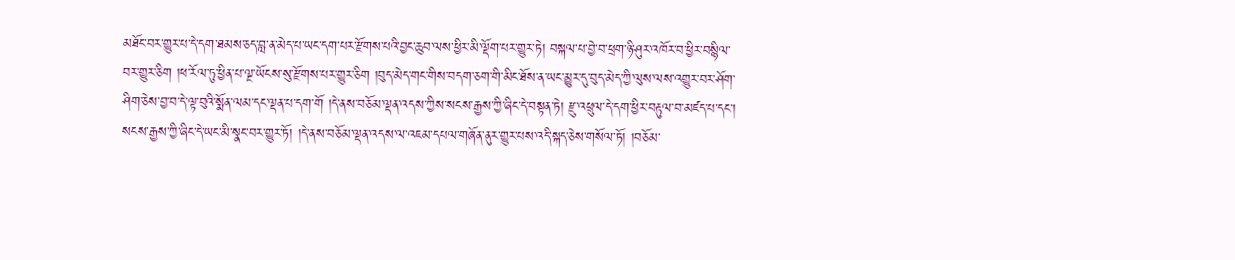མཐོང་བར་གྱུར་པ་དེ་དག་ཐམས་ཅད་བླ་ན་མེད་པ་ཡང་དག་པར་རྫོགས་པའི་བྱང་ཆུབ་ལས་ཕྱིར་མི་ལྡོག་པར་གྱུར་ཏེ། བསྐལ་པ་བྱེ་བ་ཕྲག་ཉི་ཤུར་འཁོར་བ་ཕྱིར་བསྙིལ་བར་གྱུར་ཅིག །ཕ་རོལ་ཏུ་ཕྱིན་པ་ལྔ་ཡོངས་སུ་རྫོགས་པར་གྱུར་ཅིག །བུད་མེད་གང་གིས་བདག་ཅག་གི་མིང་ཐོས་ན་ཡང་མྱུར་དུ་བུད་མེད་ཀྱི་ལུས་ལས་འགྱུར་བར་ཤོག་ཤིག་ཅེས་བྱ་བ་དེ་ལྟ་བུའི་སྨོན་ལམ་དང་ལྡན་པ་དག་གོ །དེ་ནས་བཅོམ་ལྡན་འདས་ཀྱིས་སངས་རྒྱས་ཀྱི་ཞིང་དེ་བསྟན་ཏེ། རྫུ་འཕྲུལ་དེ་དག་ཕྱིར་བརྟུལ་བ་མཛད་པ་དང་། སངས་རྒྱས་ཀྱི་ཞིང་དེ་ཡང་མི་སྣང་བར་གྱུར་ཏོ། །དེ་ནས་བཅོམ་ལྡན་འདས་ལ་འཇམ་དཔལ་གཞོན་ནུར་གྱུར་པས་འདི་སྐད་ཅེས་གསོལ་ཏོ། །བཅོམ་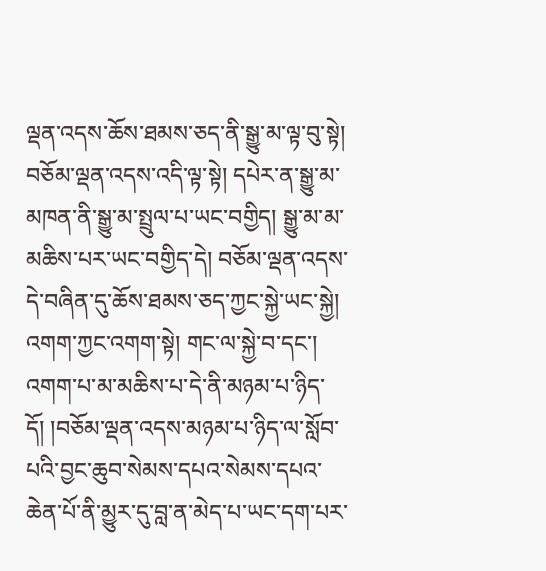ལྡན་འདས་ཆོས་ཐམས་ཅད་ནི་སྒྱུ་མ་ལྟ་བུ་སྟེ། བཅོམ་ལྡན་འདས་འདི་ལྟ་སྟེ། དཔེར་ན་སྒྱུ་མ་མཁན་ནི་སྒྱུ་མ་སྤྲུལ་པ་ཡང་བགྱིད། སྒྱུ་མ་མ་མཆིས་པར་ཡང་བགྱིད་དེ། བཅོམ་ལྡན་འདས་དེ་བཞིན་དུ་ཆོས་ཐམས་ཅད་ཀྱང་སྐྱེ་ཡང་སྐྱེ། འགག་ཀྱང་འགག་སྟེ། གང་ལ་སྐྱེ་བ་དང་། འགག་པ་མ་མཆིས་པ་དེ་ནི་མཉམ་པ་ཉིད་དོ། །བཅོམ་ལྡན་འདས་མཉམ་པ་ཉིད་ལ་སློབ་པའི་བྱང་ཆུབ་སེམས་དཔའ་སེམས་དཔའ་ཆེན་པོ་ནི་མྱུར་དུ་བླ་ན་མེད་པ་ཡང་དག་པར་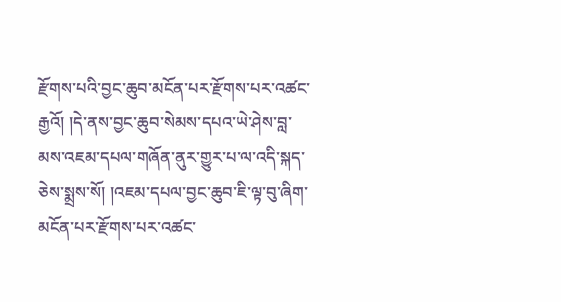རྫོགས་པའི་བྱང་ཆུབ་མངོན་པར་རྫོགས་པར་འཚང་རྒྱའོ། །དེ་ནས་བྱང་ཆུབ་སེམས་དཔའ་ཡེ་ཤེས་བླ་མས་འཇམ་དཔལ་གཞོན་ནུར་གྱུར་པ་ལ་འདི་སྐད་ཅེས་སྨྲས་སོ། །འཇམ་དཔལ་བྱང་ཆུབ་ཇི་ལྟ་བུ་ཞིག་མངོན་པར་རྫོགས་པར་འཚང་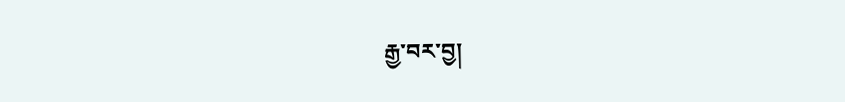རྒྱ་བར་བྱ།